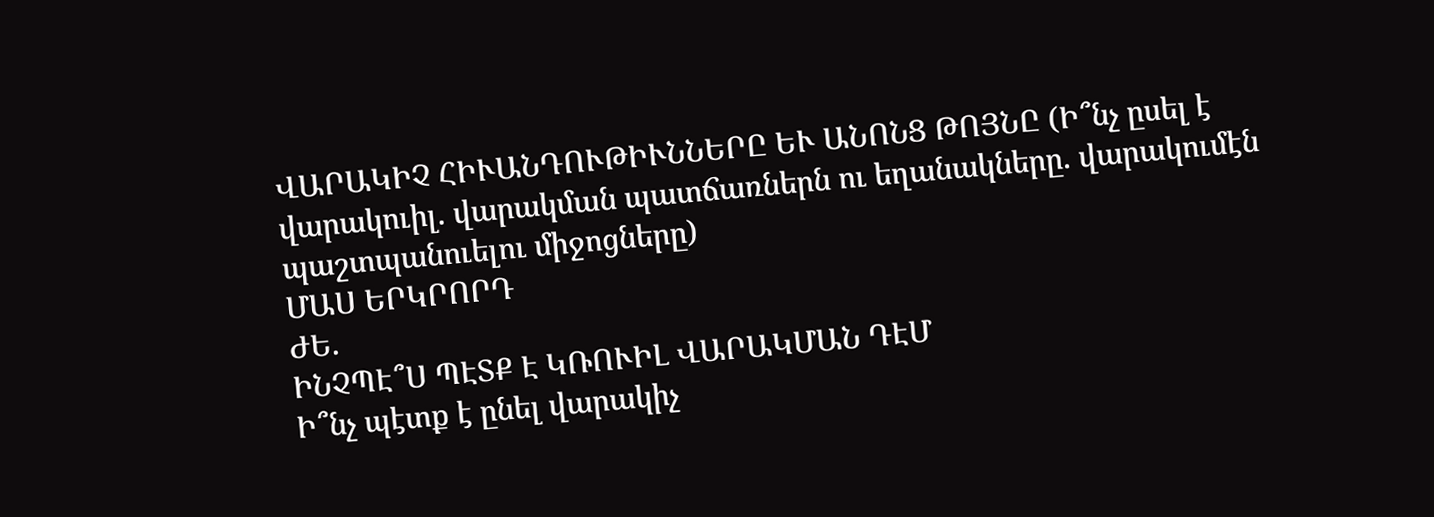ՎԱՐԱԿԻՉ ՀԻՒԱՆԴՈՒԹԻՒՆՆԵՐԸ ԵՒ ԱՆՈՆՑ ԹՈՅՆԸ (Ի՞նչ ըսել է վարակուիլ. վարակման պատճառներն ու եղանակները. վարակումէն պաշտպանուելու միջոցները)
ՄԱՍ ԵՐԿՐՈՐԴ
ԺԵ.
ԻՆՉՊԷ՞Ս ՊԷՏՔ Է ԿՌՈՒԻԼ ՎԱՐԱԿՄԱՆ ԴԷՄ
Ի՞նչ պէտք է ընել վարակիչ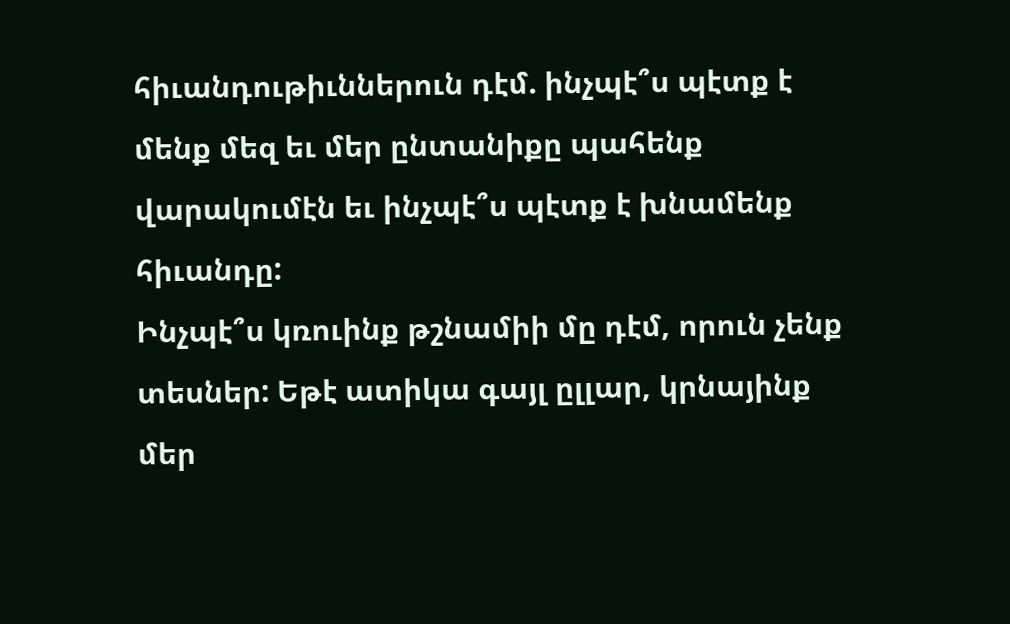հիւանդութիւններուն դէմ. ինչպէ՞ս պէտք է մենք մեզ եւ մեր ընտանիքը պահենք վարակումէն եւ ինչպէ՞ս պէտք է խնամենք հիւանդը:
Ինչպէ՞ս կռուինք թշնամիի մը դէմ, որուն չենք տեսներ: Եթէ ատիկա գայլ ըլլար, կրնայինք մեր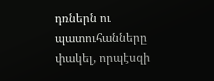դռներն ու պատուհանները փակել, որպէսզի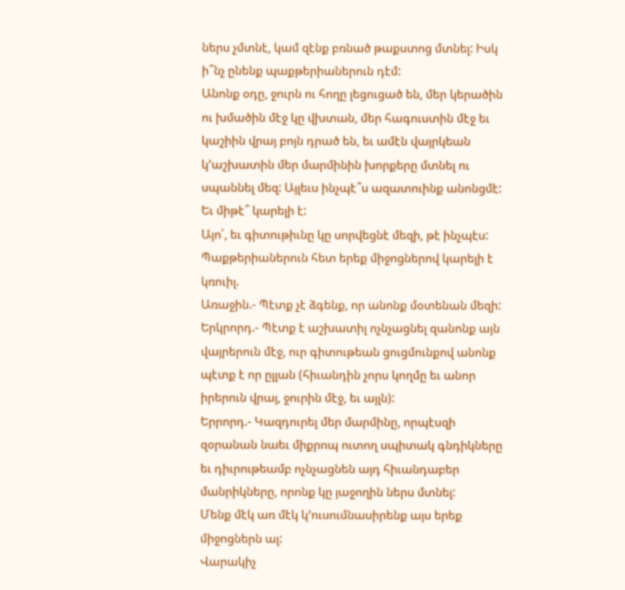ներս չմտնէ, կամ զէնք բռնած թաքստոց մտնել: Իսկ ի՞նչ ընենք պաքթերիաներուն դէմ:
Անոնք օդը, ջուրն ու հողը լեցուցած են, մեր կերածին ու խմածին մէջ կը վխտան, մեր հագուստին մէջ եւ կաշիին վրայ բոյն դրած են, եւ ամէն վայրկեան կ՚աշխատին մեր մարմինին խորքերը մտնել ու սպաննել մեզ: Այլեւս ինչպէ՞ս ազատուինք անոնցմէ: Եւ միթէ՞ կարելի է:
Այո՛, եւ գիտութիւնը կը սորվեցնէ մեզի, թէ ինչպէս:
Պաքթերիաներուն հետ երեք միջոցներով կարելի է կռուիլ.
Առաջին.- Պէտք չէ ձգենք, որ անոնք մօտենան մեզի:
Երկրորդ.- Պէտք է աշխատիլ ոչնչացնել զանոնք այն վայրերուն մէջ, ուր գիտութեան ցուցմունքով անոնք պէտք է որ ըլլան (հիւանդին չորս կողմը եւ անոր իրերուն վրայ, ջուրին մէջ, եւ այլն):
Երրորդ.- Կազդուրել մեր մարմինը, որպէսզի զօրանան նաեւ միքրոպ ուտող սպիտակ գնդիկները եւ դիւրութեամբ ոչնչացնեն այդ հիւանդաբեր մանրիկները, որոնք կը յաջողին ներս մտնել:
Մենք մէկ առ մէկ կ՚ուսումնասիրենք այս երեք միջոցներն ալ:
Վարակիչ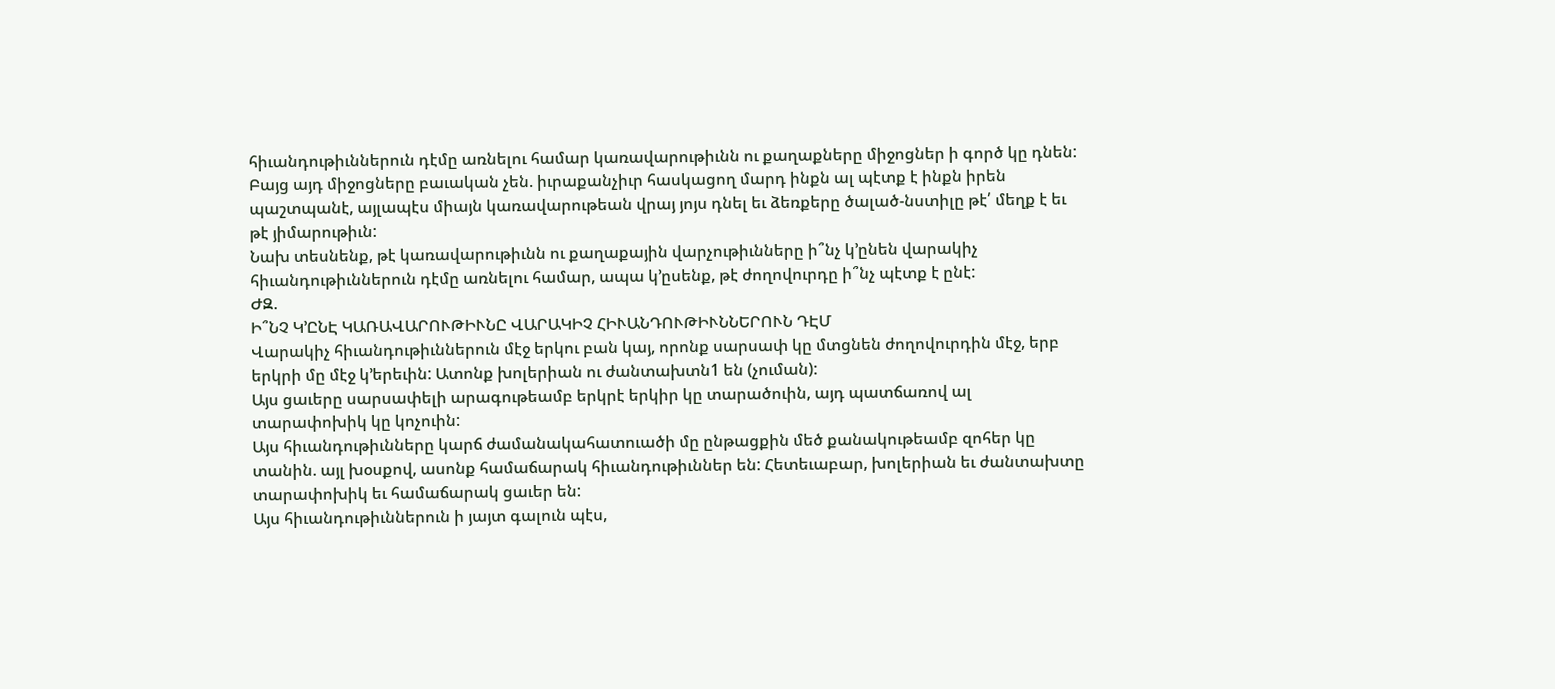հիւանդութիւններուն դէմը առնելու համար կառավարութիւնն ու քաղաքները միջոցներ ի գործ կը դնեն:
Բայց այդ միջոցները բաւական չեն. իւրաքանչիւր հասկացող մարդ ինքն ալ պէտք է ինքն իրեն պաշտպանէ, այլապէս միայն կառավարութեան վրայ յոյս դնել եւ ձեռքերը ծալած-նստիլը թէ՛ մեղք է եւ թէ յիմարութիւն:
Նախ տեսնենք, թէ կառավարութիւնն ու քաղաքային վարչութիւնները ի՞նչ կ՚ընեն վարակիչ հիւանդութիւններուն դէմը առնելու համար, ապա կ՚ըսենք, թէ ժողովուրդը ի՞նչ պէտք է ընէ:
ԺԶ.
Ի՞ՆՉ Կ՚ԸՆԷ ԿԱՌԱՎԱՐՈՒԹԻՒՆԸ ՎԱՐԱԿԻՉ ՀԻՒԱՆԴՈՒԹԻՒՆՆԵՐՈՒՆ ԴԷՄ
Վարակիչ հիւանդութիւններուն մէջ երկու բան կայ, որոնք սարսափ կը մտցնեն ժողովուրդին մէջ, երբ երկրի մը մէջ կ՚երեւին: Ատոնք խոլերիան ու ժանտախտն1 են (չուման):
Այս ցաւերը սարսափելի արագութեամբ երկրէ երկիր կը տարածուին, այդ պատճառով ալ տարափոխիկ կը կոչուին:
Այս հիւանդութիւնները կարճ ժամանակահատուածի մը ընթացքին մեծ քանակութեամբ զոհեր կը տանին. այլ խօսքով, ասոնք համաճարակ հիւանդութիւններ են: Հետեւաբար, խոլերիան եւ ժանտախտը տարափոխիկ եւ համաճարակ ցաւեր են:
Այս հիւանդութիւններուն ի յայտ գալուն պէս,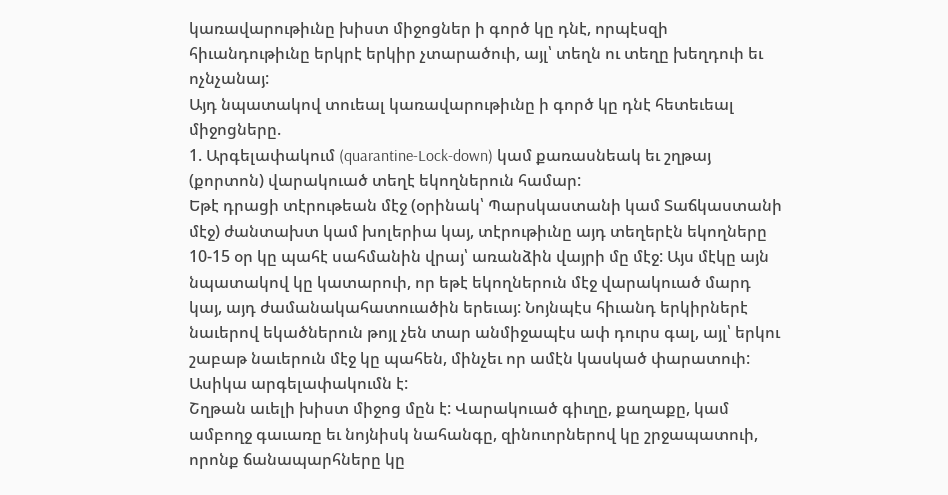կառավարութիւնը խիստ միջոցներ ի գործ կը դնէ, որպէսզի հիւանդութիւնը երկրէ երկիր չտարածուի, այլ՝ տեղն ու տեղը խեղդուի եւ ոչնչանայ:
Այդ նպատակով տուեալ կառավարութիւնը ի գործ կը դնէ հետեւեալ միջոցները.
1. Արգելափակում (quarantine-Lock-down) կամ քառասնեակ եւ շղթայ (քորտոն) վարակուած տեղէ եկողներուն համար:
Եթէ դրացի տէրութեան մէջ (օրինակ՝ Պարսկաստանի կամ Տաճկաստանի մէջ) ժանտախտ կամ խոլերիա կայ, տէրութիւնը այդ տեղերէն եկողները 10-15 օր կը պահէ սահմանին վրայ՝ առանձին վայրի մը մէջ: Այս մէկը այն նպատակով կը կատարուի, որ եթէ եկողներուն մէջ վարակուած մարդ կայ, այդ ժամանակահատուածին երեւայ: Նոյնպէս հիւանդ երկիրներէ նաւերով եկածներուն թոյլ չեն տար անմիջապէս ափ դուրս գալ, այլ՝ երկու շաբաթ նաւերուն մէջ կը պահեն, մինչեւ որ ամէն կասկած փարատուի:
Ասիկա արգելափակումն է:
Շղթան աւելի խիստ միջոց մըն է: Վարակուած գիւղը, քաղաքը, կամ ամբողջ գաւառը եւ նոյնիսկ նահանգը, զինուորներով կը շրջապատուի, որոնք ճանապարհները կը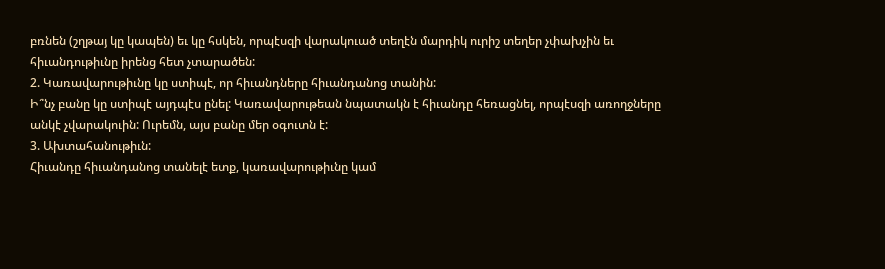բռնեն (շղթայ կը կապեն) եւ կը հսկեն, որպէսզի վարակուած տեղէն մարդիկ ուրիշ տեղեր չփախչին եւ հիւանդութիւնը իրենց հետ չտարածեն:
2. Կառավարութիւնը կը ստիպէ, որ հիւանդները հիւանդանոց տանին:
Ի՞նչ բանը կը ստիպէ այդպէս ընել: Կառավարութեան նպատակն է հիւանդը հեռացնել, որպէսզի առողջները անկէ չվարակուին: Ուրեմն, այս բանը մեր օգուտն է:
3. Ախտահանութիւն:
Հիւանդը հիւանդանոց տանելէ ետք, կառավարութիւնը կամ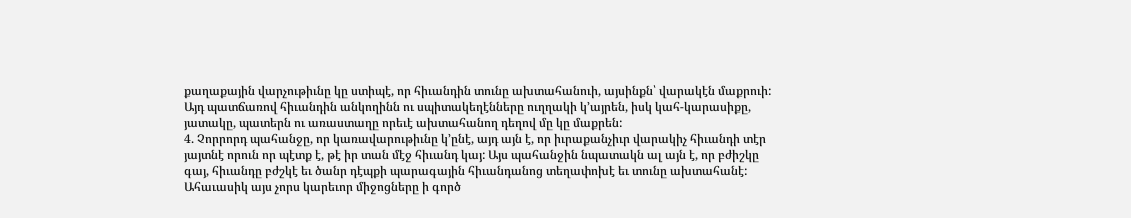քաղաքային վարչութիւնը կը ստիպէ, որ հիւանդին տունը ախտահանուի, այսինքն՝ վարակէն մաքրուի:
Այդ պատճառով հիւանդին անկողինն ու սպիտակեղէնները ուղղակի կ՚այրեն, իսկ կահ-կարասիքը, յատակը, պատերն ու առաստաղը որեւէ ախտահանող դեղով մը կը մաքրեն:
4. Չորրորդ պահանջը, որ կառավարութիւնը կ՚ընէ, այդ այն է, որ իւրաքանչիւր վարակիչ հիւանդի տէր յայտնէ որուն որ պէտք է, թէ իր տան մէջ հիւանդ կայ: Այս պահանջին նպատակն ալ այն է, որ բժիշկը գայ, հիւանդը բժշկէ եւ ծանր դէպքի պարագային հիւանդանոց տեղափոխէ եւ տունը ախտահանէ:
Ահաւասիկ այս չորս կարեւոր միջոցները ի գործ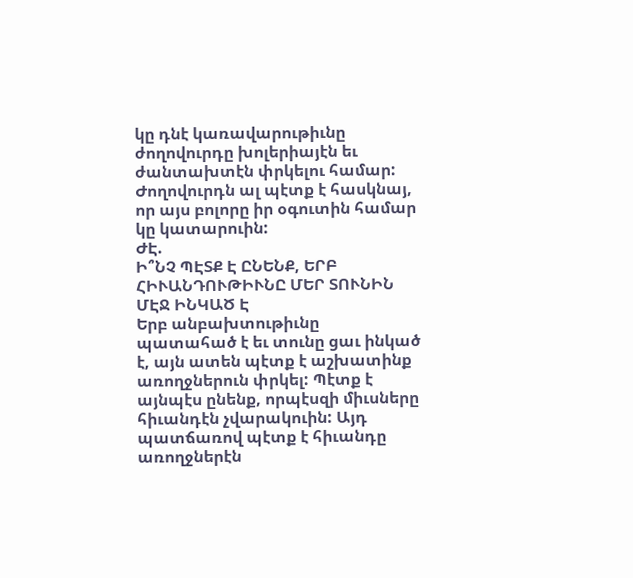կը դնէ կառավարութիւնը ժողովուրդը խոլերիայէն եւ ժանտախտէն փրկելու համար: Ժողովուրդն ալ պէտք է հասկնայ, որ այս բոլորը իր օգուտին համար կը կատարուին:
ԺԷ.
Ի՞ՆՉ ՊԷՏՔ Է ԸՆԵՆՔ, ԵՐԲ ՀԻՒԱՆԴՈՒԹԻՒՆԸ ՄԵՐ ՏՈՒՆԻՆ ՄԷՋ ԻՆԿԱԾ Է
Երբ անբախտութիւնը պատահած է եւ տունը ցաւ ինկած է, այն ատեն պէտք է աշխատինք առողջներուն փրկել: Պէտք է այնպէս ընենք, որպէսզի միւսները հիւանդէն չվարակուին: Այդ պատճառով պէտք է հիւանդը առողջներէն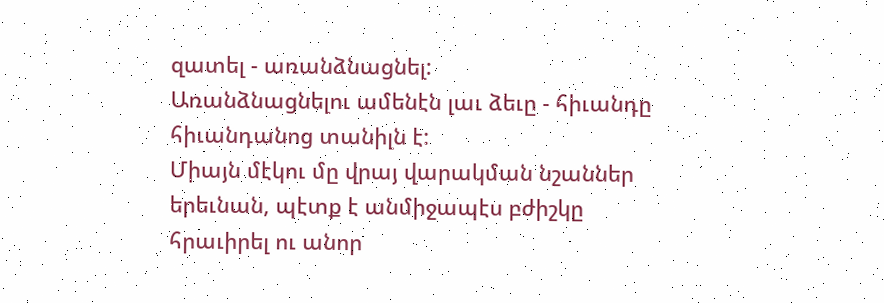զատել - առանձնացնել:
Առանձնացնելու ամենէն լաւ ձեւը - հիւանդը հիւանդանոց տանիլն է:
Միայն մէկու մը վրայ վարակման նշաններ երեւնան, պէտք է անմիջապէս բժիշկը հրաւիրել ու անոր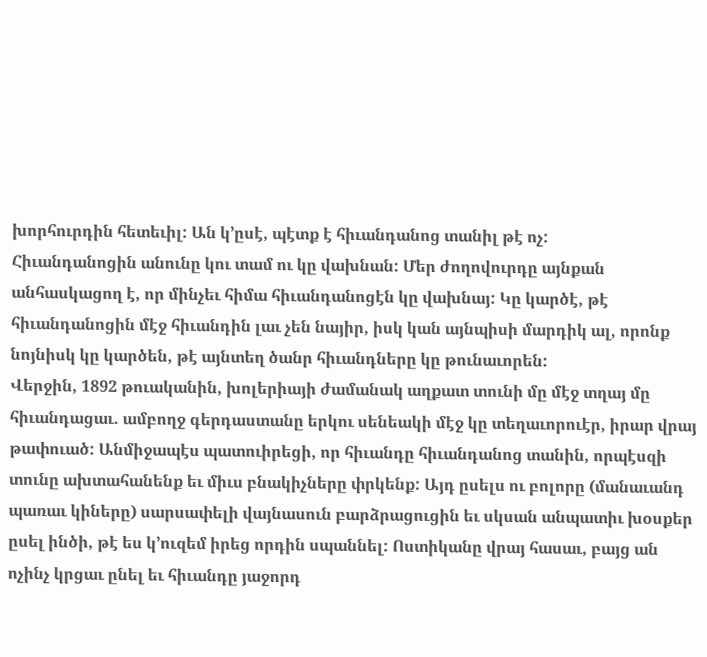խորհուրդին հետեւիլ: Ան կ՚ըսէ, պէտք է հիւանդանոց տանիլ թէ ոչ:
Հիւանդանոցին անունը կու տամ ու կը վախնան: Մեր ժողովուրդը այնքան անհասկացող է, որ մինչեւ հիմա հիւանդանոցէն կը վախնայ: Կը կարծէ, թէ հիւանդանոցին մէջ հիւանդին լաւ չեն նայիր, իսկ կան այնպիսի մարդիկ ալ, որոնք նոյնիսկ կը կարծեն, թէ այնտեղ ծանր հիւանդները կը թունաւորեն:
Վերջին, 1892 թուականին, խոլերիայի ժամանակ աղքատ տունի մը մէջ տղայ մը հիւանդացաւ. ամբողջ գերդաստանը երկու սենեակի մէջ կը տեղաւորուէր, իրար վրայ թափուած: Անմիջապէս պատուիրեցի, որ հիւանդը հիւանդանոց տանին, որպէսզի տունը ախտահանենք եւ միւս բնակիչները փրկենք: Այդ ըսելս ու բոլորը (մանաւանդ պառաւ կիները) սարսափելի վայնասուն բարձրացուցին եւ սկսան անպատիւ խօսքեր ըսել ինծի, թէ ես կ՚ուզեմ իրեց որդին սպաննել: Ոստիկանը վրայ հասաւ, բայց ան ոչինչ կրցաւ ընել եւ հիւանդը յաջորդ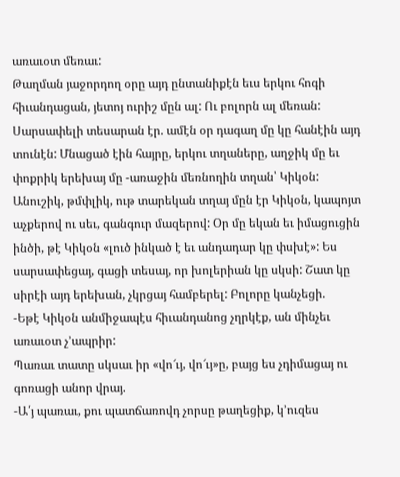առաւօտ մեռաւ:
Թաղման յաջորդող օրը այդ ընտանիքէն եւս երկու հոգի հիւանդացան, յետոյ ուրիշ մըն ալ: Ու բոլորն ալ մեռան:
Սարսափելի տեսարան էր. ամէն օր դագաղ մը կը հանէին այդ տունէն: Մնացած էին հայրը, երկու տղաները, աղջիկ մը եւ փոքրիկ երեխայ մը -առաջին մեռնողին տղան՝ Կիկօն: Անուշիկ, թմփլիկ, ութ տարեկան տղայ մըն էր Կիկօն, կապոյտ աչքերով ու սեւ, գանգուր մազերով: Օր մը եկան եւ իմացուցին ինծի, թէ Կիկօն «լուծ ինկած է եւ անդադար կը փսխէ»: Ես սարսափեցայ, գացի տեսայ, որ խոլերիան կը սկսի: Շատ կը սիրէի այդ երեխան, չկրցայ համբերել: Բոլորը կանչեցի.
-Եթէ Կիկօն անմիջապէս հիւանդանոց չղրկէք, ան մինչեւ առաւօտ չ՚ապրիր:
Պառաւ տատը սկսաւ իր «վո՜ւյ, վո՜ւյ»ը, բայց ես չդիմացայ ու գոռացի անոր վրայ.
-Ա՛յ պառաւ, քու պատճառովդ չորսը թաղեցիք, կ՚ուզես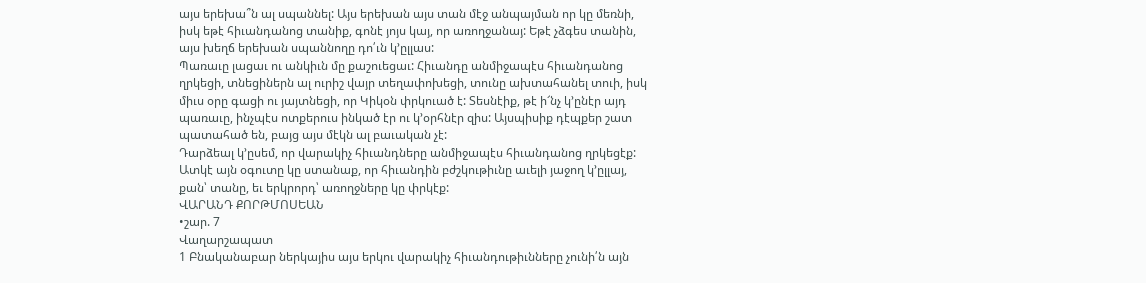այս երեխա՞ն ալ սպաննել: Այս երեխան այս տան մէջ անպայման որ կը մեռնի, իսկ եթէ հիւանդանոց տանիք, գոնէ յոյս կայ, որ առողջանայ: Եթէ չձգես տանին, այս խեղճ երեխան սպաննողը դո՛ւն կ՚ըլլաս:
Պառաւը լացաւ ու անկիւն մը քաշուեցաւ: Հիւանդը անմիջապէս հիւանդանոց ղրկեցի, տնեցիներն ալ ուրիշ վայր տեղափոխեցի, տունը ախտահանել տուի, իսկ միւս օրը գացի ու յայտնեցի, որ Կիկօն փրկուած է: Տեսնէիք, թէ ի՜նչ կ՚ընէր այդ պառաւը, ինչպէս ոտքերուս ինկած էր ու կ՚օրհնէր զիս: Այսպիսիք դէպքեր շատ պատահած են, բայց այս մէկն ալ բաւական չէ:
Դարձեալ կ՚ըսեմ, որ վարակիչ հիւանդները անմիջապէս հիւանդանոց ղրկեցէք: Ատկէ այն օգուտը կը ստանաք, որ հիւանդին բժշկութիւնը աւելի յաջող կ՚ըլլայ, քան՝ տանը, եւ երկրորդ՝ առողջները կը փրկէք:
ՎԱՐԱՆԴ ՔՈՐԹՄՈՍԵԱՆ
•շար. 7
Վաղարշապատ
1 Բնականաբար ներկայիս այս երկու վարակիչ հիւանդութիւնները չունի՛ն այն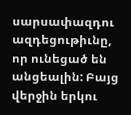սարսափազդու ազդեցութիւնը, որ ունեցած են անցեալին: Բայց վերջին երկու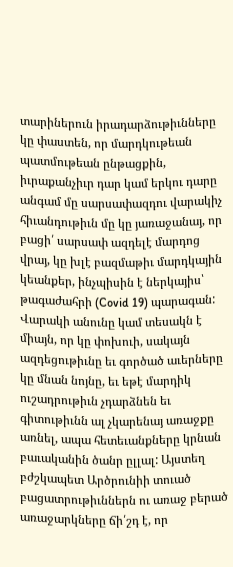տարիներուն իրադարձութիւնները կը փաստեն, որ մարդկութեան պատմութեան ընթացքին, իւրաքանչիւր դար կամ երկու դարը անգամ մը սարսափազդու վարակիչ հիւանդութիւն մը կը յառաջանայ, որ բացի՛ սարսափ ազդելէ մարդոց վրայ, կը խլէ բազմաթիւ մարդկային կեանքեր, ինչպիսին է ներկայիս՝ թագաժահրի (Covid 19) պարագան: Վարակի անունը կամ տեսակն է միայն, որ կը փոխուի, սակայն ազդեցութիւնը եւ գործած աւերները կը մնան նոյնը, եւ եթէ մարդիկ ուշադրութիւն չդարձնեն եւ գիտութիւնն ալ չկարենայ առաջքը առնել, ապա հետեւանքները կրնան բաւականին ծանր ըլլալ: Այստեղ բժշկապետ Արծրունիի տուած բացատրութիւններն ու առաջ բերած առաջարկները ճի՛շդ է, որ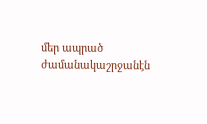մեր ապրած ժամանակաշրջանէն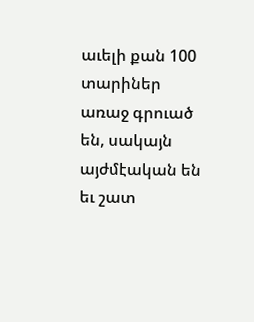աւելի քան 100 տարիներ առաջ գրուած են, սակայն այժմէական են եւ շատ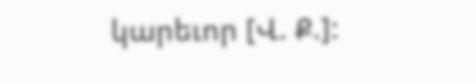կարեւոր [Վ. Ք.]: